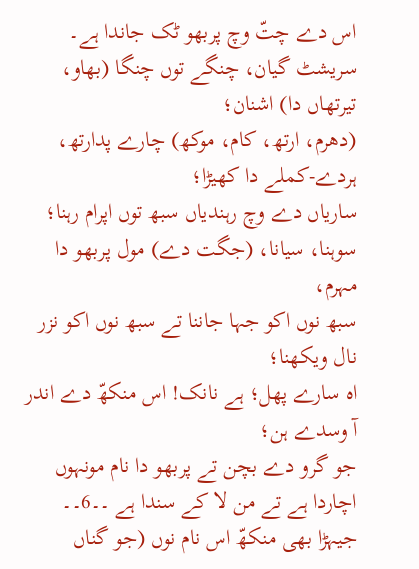اس دے چتّ وچ پربھو ٹک جاندا ہے۔
سریشٹ گیان، چنگے توں چنگا (بھاو، تیرتھاں دا) اشنان؛
(دھرم، ارتھ، کام، موکھ) چارے پدارتھ، ہردے-کملے دا کھیڑا؛
ساریاں دے وچ رہندیاں سبھ توں اپرام رہنا؛
سوہنا، سیانا، (جگت دے) مول پربھو دا مہرم،
سبھ نوں اکو جہا جاننا تے سبھ نوں اکو نزر نال ویکھنا؛
اہ سارے پھل؛ ہے نانک! اس منکھّ دے اندر آ وسدے ہن؛
جو گرو دے بچن تے پربھو دا نام مونہوں اچاردا ہے تے من لا کے سندا ہے ۔۔6۔۔
جیہڑا بھی منکھّ اس نام نوں (جو گناں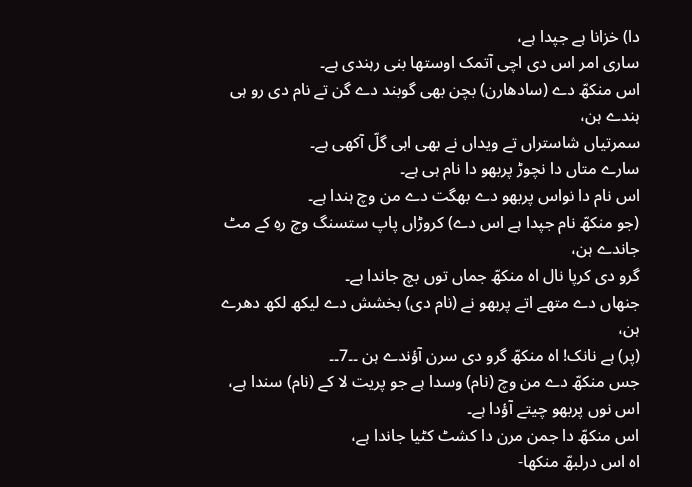دا) خزانا ہے جپدا ہے،
ساری امر اس دی اچی آتمک اوستھا بنی رہندی ہے۔
اس منکھّ دے (سادھارن) بچن بھی گوبند دے گن تے نام دی رو ہی ہندے ہن،
سمرتیاں شاستراں تے ویداں نے بھی اہی گلّ آکھی ہے۔
سارے متاں دا نچوڑ پربھو دا نام ہی ہے۔
اس نام دا نواس پربھو دے بھگت دے من وچ ہندا ہے۔
(جو منکھّ نام جپدا ہے اس دے) کروڑاں پاپ ستسنگ وچ رہِ کے مٹ جاندے ہن،
گرو دی کرپا نال اہ منکھّ جماں توں بچ جاندا ہے۔
جنھاں دے متھے اتے پربھو نے (نام دی) بخشش دے لیکھ لکھ دھرے ہن،
(پر) ہے نانک! اہ منکھّ گرو دی سرن آؤندے ہن ۔۔7۔۔
جس منکھّ دے من وچ (نام) وسدا ہے جو پریت لا کے (نام) سندا ہے،
اس نوں پربھو چیتے آؤدا ہے۔
اس منکھّ دا جمن مرن دا کشٹ کٹیا جاندا ہے،
اہ اس درلبھّ منکھا-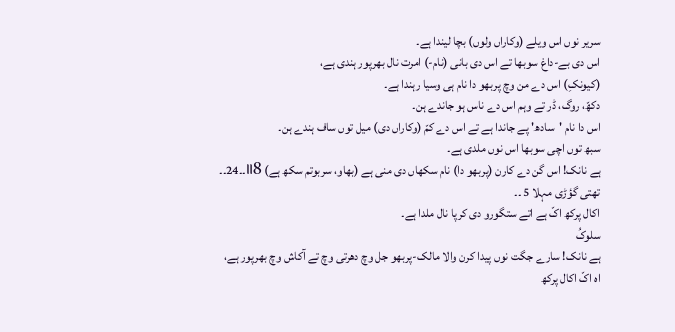سریر نوں اس ویلے (وکاراں ولوں) بچا لیندا ہے۔
اس دی بے-داغ سوبھا تے اس دی بانی (نام-) امرت نال بھرپور ہندی ہے،
(کیونکِ) اس دے من وچ پربھو دا نام ہی وسیا رہندا ہے۔
دکھّ، روگ، ڈر تے وہم اس دے ناس ہو جاندے ہن۔
اس دا نام 'سادھ' پے جاندا ہے تے اس دے کمّ (وکاراں دی) میل توں ساف ہندے ہن۔
سبھ توں اچی سوبھا اس نوں ملدی ہے۔
ہے نانک! اس گن دے کارن (پربھو دا) نام سکھاں دی منی ہے (بھاو، سربوتم سکھ ہے) ॥8۔۔24۔۔
تھتی گؤڑی مہلا 5 ۔۔
اکال پرکھ اکّ ہے اتے ستگورو دی کرپا نال ملدا ہے۔
سلوکُ
ہے نانک! سارے جگت نوں پیدا کرن والا مالک-پربھو جل وچ دھرتی وچ تے آکاش وچ بھرپور ہے،
اہ اکّ اکال پرکھ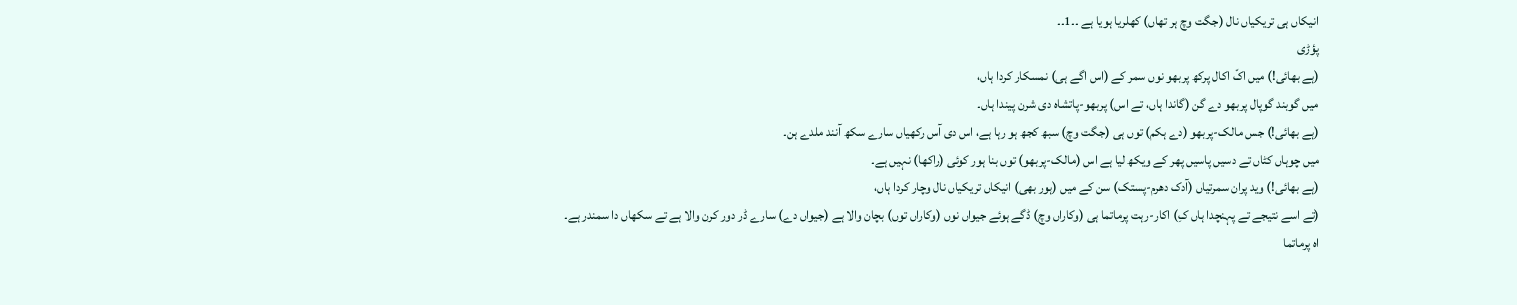انیکاں ہی تریکیاں نال (جگت وچ ہر تھاں) کھلریا ہویا ہے ۔۔1۔۔
پؤڑی
(ہے بھائی!) میں اکّ اکال پرکھ پربھو نوں سمر کے (اس اگے ہی) نمسکار کردا ہاں،
میں گوبند گوپال پربھو دے گن (گاندا ہاں، تے اس) پربھو-پاتشاہ دی شرن پیندا ہاں۔
(ہے بھائی!) جس مالک-پربھو (دے ہکم) توں ہی (جگت وچ) سبھ کجھ ہو رہا ہے، اس دی آس رکھیاں سارے سکھ آنند ملدے ہن۔
میں چوہاں کٹاں تے دسیں پاسیں پھر کے ویکھ لیا ہے اس (مالک-پربھو) توں بنا ہور کوئی (راکھا) نہیں ہے۔
(ہے بھائی!) وید پران سمرتیاں (آدک دھرم-پستک) سن کے میں (ہور بھی) انیکاں تریکیاں نال وچار کردا ہاں،
(تے اسے نتیجے تے پہنچدا ہاں کِ) اکار-رہت پرماتما ہی (وکاراں وچ) ڈگے ہوئے جیواں نوں (وکاراں توں) بچان والا ہے (جیواں دے) سارے ڈر دور کرن والا ہے تے سکھاں دا سمندر ہے۔
اہ پرماتما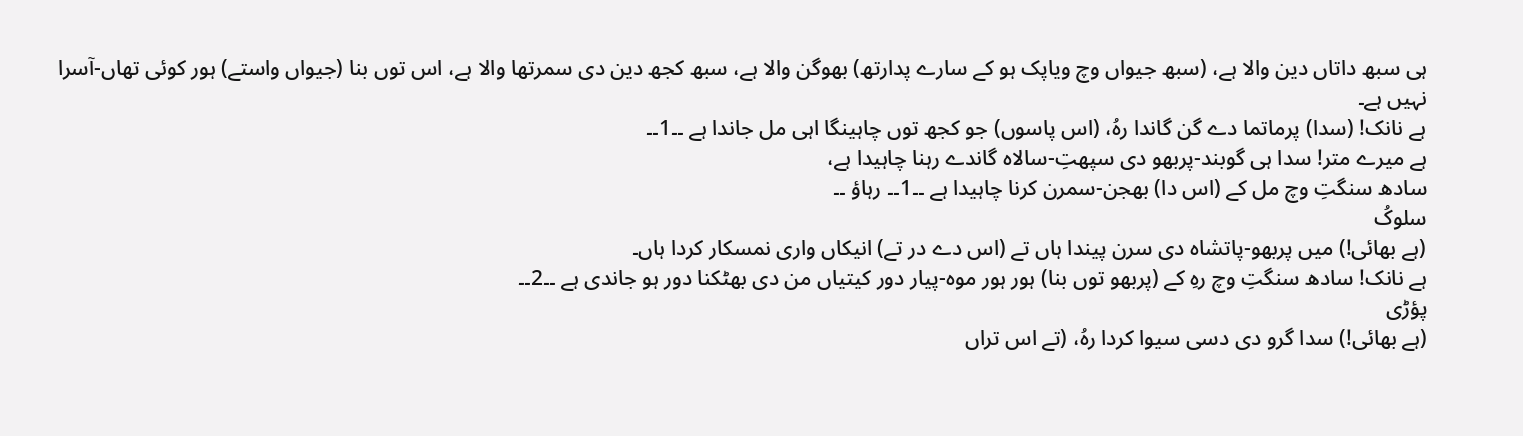ہی سبھ داتاں دین والا ہے، (سبھ جیواں وچ ویاپک ہو کے سارے پدارتھ) بھوگن والا ہے، سبھ کجھ دین دی سمرتھا والا ہے، اس توں بنا (جیواں واستے) ہور کوئی تھاں-آسرا نہیں ہے۔
ہے نانک! (سدا) پرماتما دے گن گاندا رہُ، (اس پاسوں) جو کجھ توں چاہینگا اہی مل جاندا ہے ۔۔1۔۔
ہے میرے متر! سدا ہی گوبند-پربھو دی سپھتِ-سالاہ گاندے رہنا چاہیدا ہے،
سادھ سنگتِ وچ مل کے (اس دا) بھجن-سمرن کرنا چاہیدا ہے ۔۔1۔۔ رہاؤ ۔۔
سلوکُ
(ہے بھائی!) میں پربھو-پاتشاہ دی سرن پیندا ہاں تے (اس دے در تے) انیکاں واری نمسکار کردا ہاں۔
ہے نانک! سادھ سنگتِ وچ رہِ کے (پربھو توں بنا) ہور ہور موہ-پیار دور کیتیاں من دی بھٹکنا دور ہو جاندی ہے ۔۔2۔۔
پؤڑی
(ہے بھائی!) سدا گرو دی دسی سیوا کردا رہُ، (تے اس تراں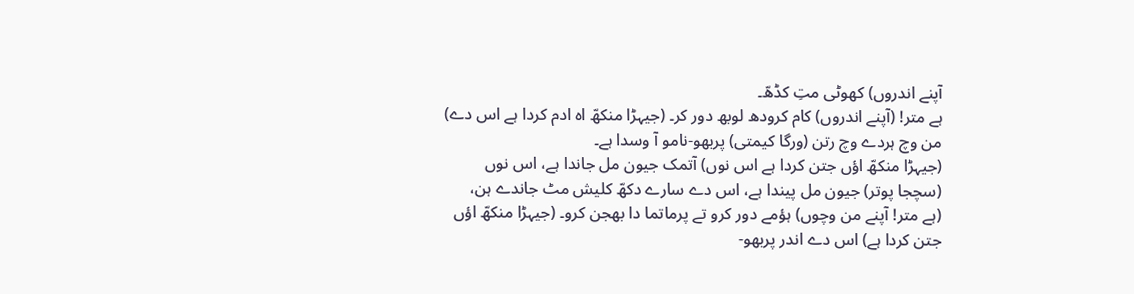آپنے اندروں) کھوٹی متِ کڈھّ۔
ہے متر! (آپنے اندروں) کام کرودھ لوبھ دور کر۔ (جیہڑا منکھّ اہ ادم کردا ہے اس دے) من وچ ہردے وچ رتن (ورگا کیمتی) پربھو-نامو آ وسدا ہے۔
(جیہڑا منکھّ اؤں جتن کردا ہے اس نوں) آتمک جیون مل جاندا ہے، اس نوں (سچجا پوتر) جیون مل پیندا ہے، اس دے سارے دکھّ کلیش مٹ جاندے ہن،
(ہے متر! آپنے من وچوں) ہؤمے دور کرو تے پرماتما دا بھجن کرو۔ (جیہڑا منکھّ اؤں جتن کردا ہے) اس دے اندر پربھو-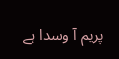پریم آ وسدا ہے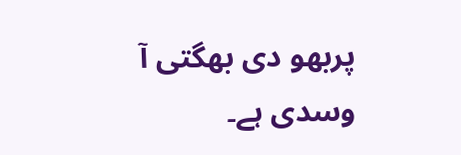پربھو دی بھگتی آ وسدی ہے۔